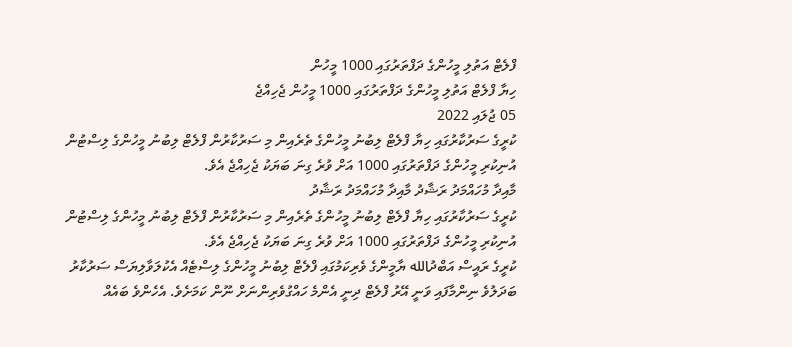ފްލެޓް އަތުލި މީހުންގެ ދަފްތަރުގައި 1000 މީހުން
ހިޔާ ފްލެޓް އަތުލި މީހުންގެ ދަފްތަރުގައި 1000 މީހުން ޖެހިއްޖެ
05 ޖުލައި 2022
ކުރީގެ ސަރުކާރުގައި ހިޔާ ފްލެޓް ލިބުނު މީހުންގެ ތެރެއިން މި ސަރުކާރުން ފްލެޓް ލިބުނު މީހުންގެ ލިސްޓުން އުނިކުރި މީހުންގެ ދަފްތަރުގައި 1000 އަށް ވުރެ ގިނަ ބަޔަކު ޖެހިއްޖެ އެވެ.
މާއިދާ މުހައްމަދު ރަޝާދު މާއިދާ މުހައްމަދު ރަޝާދު
ކުރީގެ ސަރުކާރުގައި ހިޔާ ފްލެޓް ލިބުނު މީހުންގެ ތެރެއިން މި ސަރުކާރުން ފްލެޓް ލިބުނު މީހުންގެ ލިސްޓުން އުނިކުރި މީހުންގެ ދަފްތަރުގައި 1000 އަށް ވުރެ ގިނަ ބަޔަކު ޖެހިއްޖެ އެވެ.
ކުރީގެ ރައީސް އަބްދުالله ޔާމީންގެ ވެރިކަމުގައި ފްލެޓް ލިބުނު މީހުންގެ ލިސްޓެއް އެކުލަވާލިޔަސް ސަރުކާރު ބަދަލުވެ ނިންމާފައި ވަނީ އޭރު ފްލެޓް ދިނީ އެންމެ ހައްގުވެރިންނަށް ނޫން ކަމަށެވެ. އެހެންވެ ބައެއް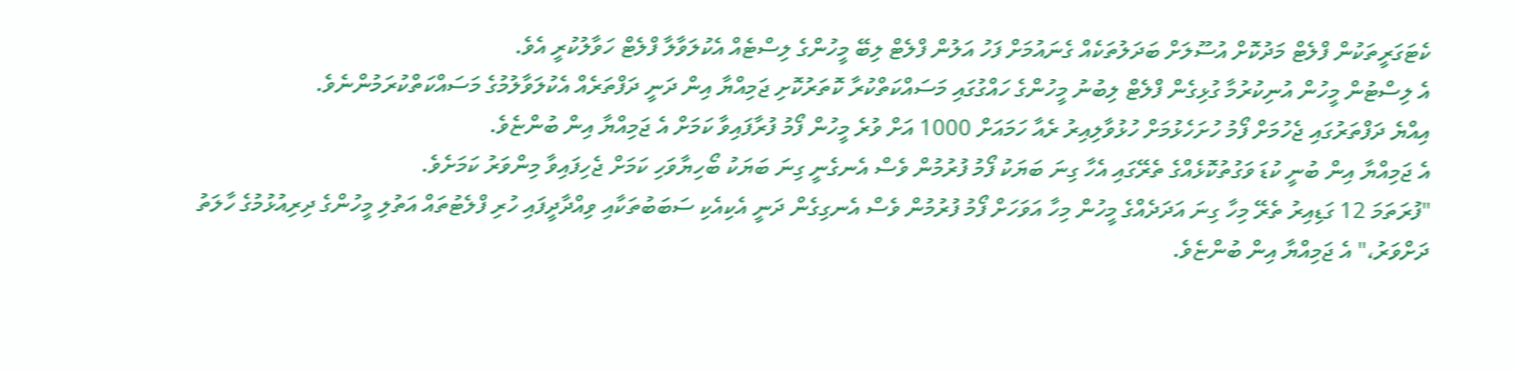ކެޓަގަރީތަކުން ފްލެޓް މަދުކޮށް އުސޫލަށް ބަދަލުތަކެއް ގެނައުމަށް ފަހު އަލުން ފްލެޓް ލިބޭ މީހުންގެ ލިސްޓެއް އެކުލަވާލާ ފްލެޓް ހަވާލުކުރީ އެވެ.
އެ ލިސްޓުން މީހުން އުނިކުރުމާ ގުޅިގެން ފްލެޓް ލިބުނު މީހުންގެ ހައްގުގައި މަސައްކަތްކުރާ ކޮތަރުކޮށި ޖަމިއްޔާ އިން ދަނީ ދަފްތަރެއް އެކުލަވާލުމުގެ މަސައްކަތްކުރަމުންނެވެ.
އިއްޔެ ދަފްތަރުގައި ޖެހުމަށް ފޯމު ހުށަހެޅުމަށް ހުޅުވާލިއިރު ރެއާ ހަމައަށް 1000 އަށް ވުރެ މީހުން ފޯމު ފުރާފައިވާ ކަމަށް އެ ޖަމިއްޔާ އިން ބުންޏެވެ.
އެ ޖަމިއްޔާ އިން ބުނީ ކުޑަ ވަގުތުކޮޅެއްގެ ތެރޭގައި އެހާ ގިނަ ބަޔަކު ފޯމު ފުރުމުން ވެސް އެނގެނީ ގިނަ ބަޔަކު ބޯހިޔާވަހި ކަމަށް ޖެހިފައިވާ މިންވަރު ކަމަށެވެ.
"ފުރަތަމަ 12 ގަޑިއިރު ތެރޭ މިހާ ގިނަ އަދަދެއްގެ މީހުން މިހާ އަވަހަށް ފޯމު ފުރުމުން ވެސް އެނގިގެން ދަނީ އެކިއެކި ސަބަބުތަކާއި ވިއްދާދީފައި ހުރި ފްލެޓުތައް އަތުލި މީހުންގެ ދިރިއުޅުމުގެ ހާލަތު ދަށްވަރު،" އެ ޖަމިއްޔާ އިން ބުންޏެވެ.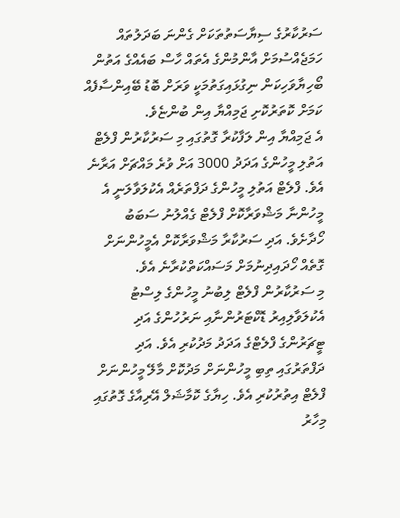ސަރުކާރުގެ ސިޔާސަތުތަކަށް ގެންނަ ބަދަލުތައް ހަމަޖެއްސުމަށް އާންމުންގެ އެތައް ހާސް ބައެއްގެ އަތުން ބޯހިޔާވަހިކަން ނިގުޅައިގަތުމަކީ ވަރަށް ބޮޑު ބޭއިންސާފެއް ކަމަށް ކޮތަރުކޮށި ޖަމިއްޔާ އިން ބުންޏެވެ.
އެ ޖަމިއްޔާ އިން ލަފާކުރާ ގޮތުގައި މި ސަރުކާރުން ފްލެޓް އަތުލި މީހުންގެ އަދަދު 3000 އަށް ވުރެ މައްޗަށް އަރާނެ އެވެ. ފްލެޓް އަތުލި މީހުންގެ ދަފްތަރެއް އެކުލަވާލަނީ އެ މީހުންނާ މަޝްވަރާކޮށް ފްލެޓް ގެއްލުނު ސަބަބު ހޯދާށެވެ. އަދި ސަރުކާރާ މަޝްވަރާކޮށް އެމީހުންނަށް ގޮތެއް ހޯދައިދިނުމަށް މަސައްކަތްކުރާނެ އެވެ.
މި ސަރުކާރުން ފްލެޓް ލިބުނު މީހުންގެ ލިސްޓު އެކުލަވާލިއިރު ޑޮކްޓަރުންނާއި ނަރުހުންގެ އަދި ޓީޗަރުންގެ ފްލެޓްގެ އަދަދު މަދުކުރި އެވެ. އަދި ދަފްތަރުގައި ތިބި މީހުންނަށް މަދުކޮށް މާލޭ މީހުންނަށް ފްލެޓް އިތުރުކުރި އެވެ. ހިޔާގެ ކޮމާޝަލް އޭރިއާގެ ގޮތުގައި މިހާރު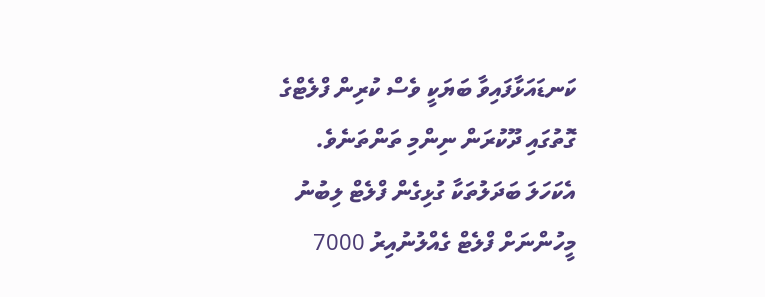ކަނޑައަޅާފައިވާ ބަޔަކީ ވެސް ކުރިން ފްލެޓްގެ ގޮތުގައި ދޫކުރަން ނިންމި ތަންތަނެވެ.
އެކަހަލަ ބަދަލުތަކާ ގުޅިގެން ފްލެޓް ލިބުނު މީހުންނަށް ފްލެޓް ގެއްލުނުއިރު 7000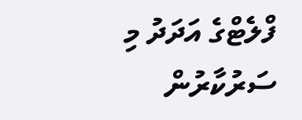ފްލެޓްގެ އަދަދު މި ސަރުކާރުން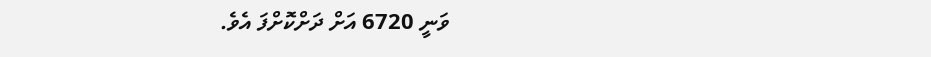ވަނީ 6720 އަށް ދަށްކޮށްފަ އެވެ.